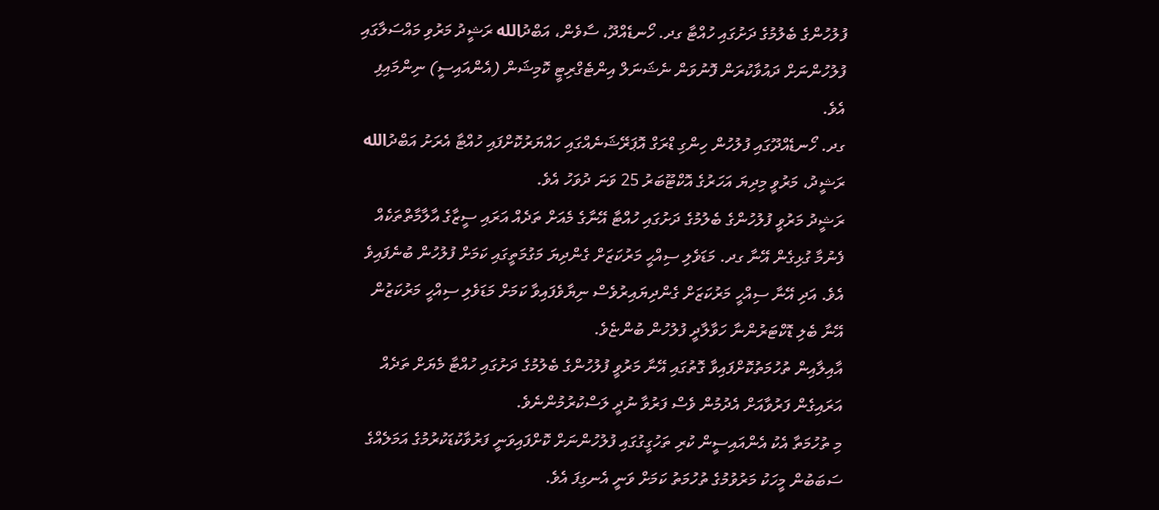ފުލުހުންގެ ބެލުމުގެ ދަށުގައި ހުއްޓާ ގދ. ހޯނޑެއްދޫ، ސާވެން، އަބްދުالله ރަޝީދު މަރުވި މައްސަލާގައި ފުލުހުންނަށް ދައުވާކުރަން ފޮނުވަން ނެޝަނަލް އިންޓެގްރިޓީ ކޮމިޝަން (އެންއައިސީ) ނިންމައިފި އެވެ.
ގދ. ހޯނޑެއްދޫގައި ފުލުހުން ހިންގި ޑްރަގް އޮޕަރޭޝަނެއްގައި ހައްޔަރުކޮށްފައި ހުއްޓާ އެރަށު އަބްދުالله ރަޝީދު، މަރުވީ މިދިޔަ އަހަރުގެ އޮކްޓޫބަރު 25 ވަނަ ދުވަހު އެވެ.
ރަޝީދު މަރުވީ ފުލުހުންގެ ބެލުމުގެ ދަށުގައި ހުއްޓާ އޭނާގެ މެއަށް ތަދެއް އަރައި ސީޒާގެ އާލާމާތްތަކެއް ފެނުމާ ގުޅިގެން އޭނާ ގދ. މަޑަވެލި ސިއްޙީ މަރުކަޒަށް ގެންދިޔަ މަގުމަތީގައި ކަމަށް ފުލުހުން ބުނެފައިވެ އެވެ. އަދި އޭނާ ސިއްހީ މަރުކަޒަށް ގެންދިޔައިރުވެސް ނިޔާވެފައިވާ ކަމަށް މަޑަވެލި ސިއްހީ މަރުކަޒުން އޭނާ ބެލި ޑޮކްޓަރުންނާ ހަވާލާދީ ފުލުހުން ބުންޏެވެ.
އާއިލާއިން ތުހުމަތުކޮށްފައިވާ ގޮތުގައި އޭނާ މަރުވީ ފުލުހުންގެ ބެލުމުގެ ދަށުގައި ހުއްޓާ މެޔަށް ތަދެއް އަރައިގެން ފަރުވާއަށް އެދުމުން ވެސް ފަރުވާ ނުދީ ލަސްކުރުމުންނެވެ.
މި ތުހުމަތާ އެކު އެންއައިސީން ކުރި ތަހުގީގުގައި ފުލުހުންނަށް ކޮށްފައިވަނީ ފަރުވާކުޑަކުރުމުގެ އަމަލެއްގެ ސަބަބުން މީހަކު މަރުވުމުގެ ތުހުމަތު ކަމަށް ވަނީ އެނގިފަ އެވެ.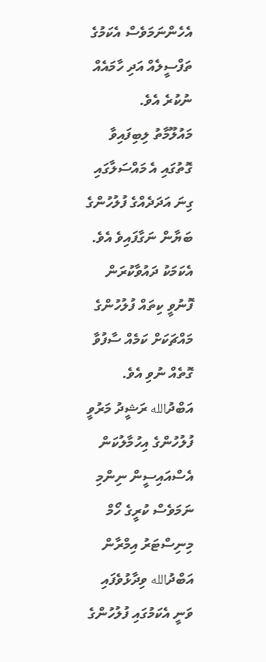އެހެންނަމަވެސް އެކަމުގެ ތަފްސީލެއް އަދި ހާމައެއް ނުކުރެ އެވެ.
މައުލޫމާތު ލިބިފައިވާ ގޮތުގައި އެ މައްސަލާގައި ގިނަ އަދަދެއްގެ ފުލުހުންގެ ބަޔާން ނަގާފައިވެ އެވެ. އެކަމަކު ދައުވާކުރަން ފޮނުވީ ކިތައް ފުލުހުންގެ މައްޗަކަށް ކަމެއް ސާފުވާ ގޮތެއް ނުވި އެވެ.
އަބްދުالله ރަޝީދު މަރުވީ ފުލުހުންގެ އިހުމާލުކަން އެސްއައިސީން ނިންމި ނަމަވެސް ކުރީގެ ހޯމް މިނިސްޓަރު އިމްރާން އަބްދުالله ވިދާޅުވެފައި ވަނީ އެކަމުގައި ފުލުހުންގެ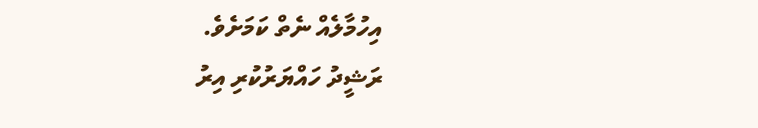އިހުމާލެއް ނެތް ކަމަށެވެ.
ރަޝީދު ހައްޔަރުކުރި އިރު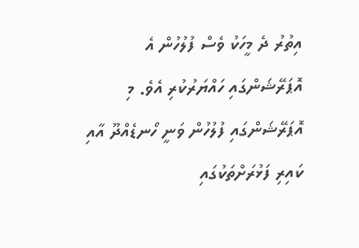އިތުރު ދެ މީހަކު ވެސް ފުލުހުން އެ އޮޕަރޭޝަންގައި ހައްޔަރުކުރި އެވެ. މި އޮޕަރޭޝަންގައި ފުލުހުން ވަނީ ހޯނޑެއްދޫ އާއި ކައިރި ފަޅުރަށްތަކުގައި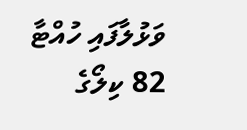ވަޅުލާފައި ހުއްޓާ 82 ކިލޯގެ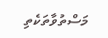މަސްތުވާތަކެތި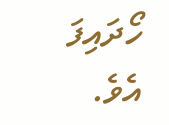ހޯދައިފަ އެވެ.